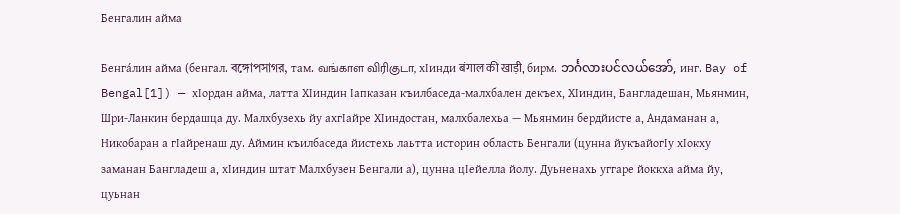Бенгалин айма

Бенга́лин айма (бенгал. বঙ্গোপসাগর, там. வங்காள விரிகுடா, хӀинди बंगाल की खाड़ी, бирм. ဘင်္ဂလားပင်လယ်အော်, инг. Bay of Bengal[1]) — хӀордан айма, латта ХӀиндин Ӏапказан къилбаседа-малхбален декъех, ХӀиндин, Бангладешан, Мьянмин, Шри-Ланкин бердашца ду. Малхбузехь йу ахгӀайре ХӀиндостан, малхбалехьа — Мьянмин бердйисте а, Андаманан а, Никобаран а гӀайренаш ду. Аймин къилбаседа йистехь лаьтта историн область Бенгали (цунна йукъайогӀу хӀокху заманан Бангладеш а, хӀиндин штат Малхбузен Бенгали а), цунна цӀейелла йолу. Дуьненахь уггаре йоккха айма йу, цуьнан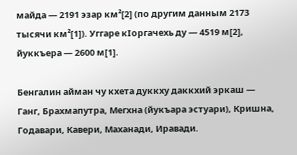майда — 2191 эзар км²[2] (по другим данным 2173 тысячи км²[1]). Уггаре кӀоргачехь ду — 4519 м[2], йуккъера — 2600 м[1].

Бенгалин айман чу кхета дуккху даккхий эркаш — Ганг, Брахмапутра, Мегхна (йукъара эстуари), Кришна, Годавари, Кавери, Маханади, Иравади.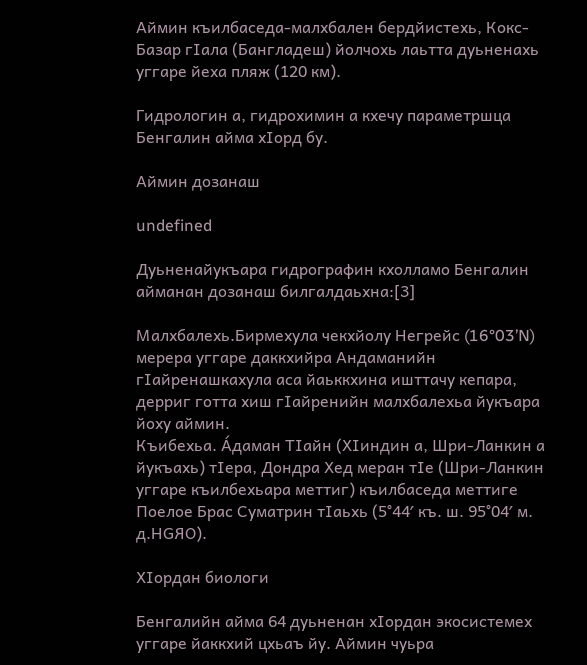Аймин къилбаседа-малхбален бердйистехь, Кокс-Базар гӀала (Бангладеш) йолчохь лаьтта дуьненахь уггаре йеха пляж (120 км).

Гидрологин а, гидрохимин а кхечу параметршца Бенгалин айма хӀорд бу.

Аймин дозанаш

undefined

Дуьненайукъара гидрографин кхолламо Бенгалин айманан дозанаш билгалдаьхна:[3]

Малхбалехь.Бирмехула чекхйолу Негрейс (16°03’N) мерера уггаре даккхийра Андаманийн гӀайренашкахула аса йаьккхина ишттачу кепара, дерриг готта хиш гӀайренийн малхбалехьа йукъара йоху аймин.
Къибехьа. А́даман ТӀайн (ХӀиндин а, Шри-Ланкин а йукъахь) тӀера, Дондра Хед меран тӀе (Шри-Ланкин уггаре къилбехьара меттиг) къилбаседа меттиге Поелое Брас Суматрин тӀаьхь (5°44′ къ. ш. 95°04′ м. д.HGЯO).

ХӀордан биологи

Бенгалийн айма 64 дуьненан хӀордан экосистемех уггаре йаккхий цхьаъ йу. Аймин чуьра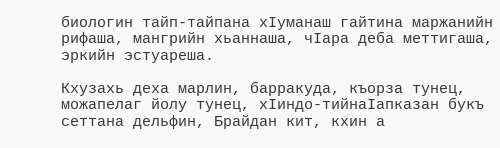биологин тайп-тайпана хӀуманаш гайтина маржанийн рифаша, мангрийн хьаннаша, чӀара деба меттигаша, эркийн эстуареша.

Кхузахь деха марлин, барракуда, къорза тунец, можапелаг йолу тунец, хӀиндо-тийнаӀапказан букъ сеттана дельфин, Брайдан кит, кхин а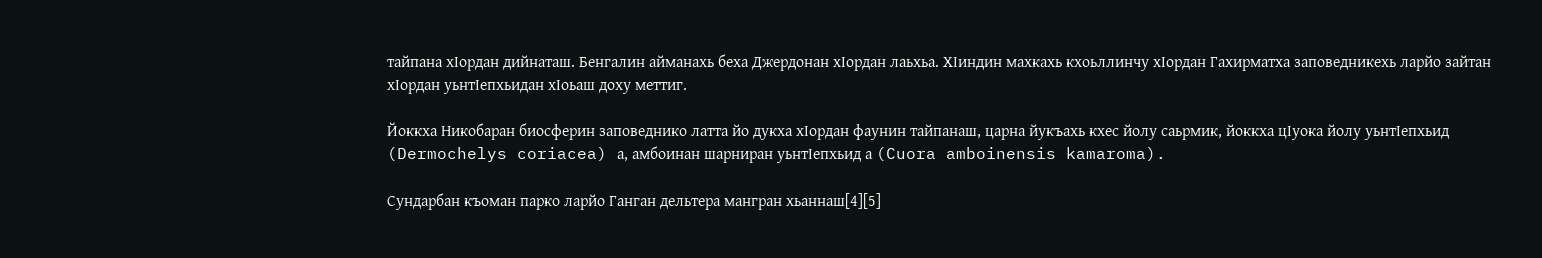тайпана хӀордан дийнаташ. Бенгалин айманахь беха Джердонан хӀордан лаьхьа. ХӀиндин махкахь кхоьллинчу хӀордан Гахирматха заповедникехь ларйо зайтан хӀордан уьнтӀепхьидан хӀоьаш доху меттиг.

Йоккха Никобаран биосферин заповеднико латта йо дукха хӀордан фаунин тайпанаш, царна йукъахь кхес йолу саьрмик, йоккха цӀуока йолу уьнтӀепхьид (Dermochelys coriacea) а, амбоинан шарниран уьнтӀепхьид а (Cuora amboinensis kamaroma).

Сундарбан къоман парко ларйо Ганган дельтера мангран хьаннаш[4][5]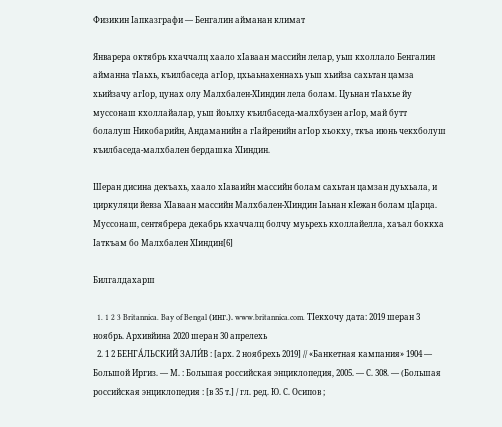Физикин Ӏапказграфи — Бенгалин айманан климат

Январера октябрь кхаччалц хаало хӀаваан массийн лелар, уьш кхоллало Бенгалин айманна тӀаьхь, къилбаседа агӀор, цхьаьнахеннахь уьш хьийза сахьтан цамза хьийзачу агӀор, цунах олу Малхбален-ХӀиндин лела болам. Цуьнан тӀаьхье йу муссонаш кхоллайалар, уьш йоьлху къилбаседа-малхбузен агӀор, май бутт болалуш Никобарийн, Андаманийн а гӀайренийн агӀор хьокху, ткъа июнь чекхболуш къилбаседа-малхбален бердашка ХӀиндин.

Шеран дисина декъахь, хаало хӀаваийн массийн болам сахьтан цамзан дуьхьала, и циркуляци йевза ХӀаваан массийн Малхбален-ХӀиндин Ӏаьнан кӀежан болам цӀарца. Муссонаш, сентябрера декабрь кхаччалц болчу муьрехь кхоллайелла, хаъал боккха Ӏаткъам бо Малхбален ХӀиндин[6]

Билгалдахарш

  1. 1 2 3 Britannica. Bay of Bengal (инг.). www.britannica.com. ТӀекхочу дата: 2019 шеран 3 ноябрь. Архивйина 2020 шеран 30 апрелехь
  2. 1 2 БЕНГА́ЛЬСКИЙ ЗАЛИ́В : [арх. 2 ноябрехь 2019] // «Банкетная кампания» 1904 — Большой Иргиз. — М. : Большая российская энциклопедия, 2005. — С. 308. — (Большая российская энциклопедия : [в 35 т.] / гл. ред. Ю. С. Осипов ;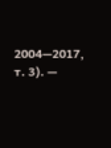2004—2017, т. 3). —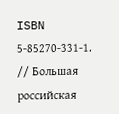ISBN 5-85270-331-1. // Большая российская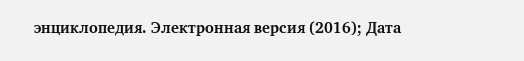энциклопедия. Электронная версия (2016); Дата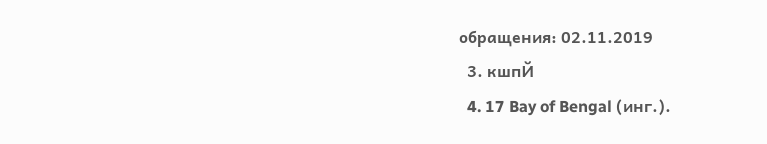обращения: 02.11.2019
  3. кшпЙ
  4. 17 Bay of Bengal (инг.).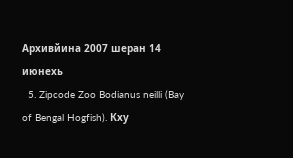Архивйина 2007 шеран 14 июнехь
  5. Zipcode Zoo Bodianus neilli (Bay of Bengal Hogfish). Кху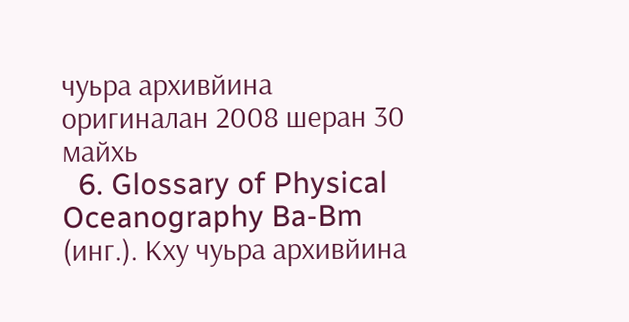чуьра архивйина оригиналан 2008 шеран 30 майхь
  6. Glossary of Physical Oceanography Ba-Bm (инг.). Кху чуьра архивйина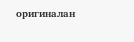оригиналан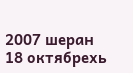2007 шеран 18 октябрехь